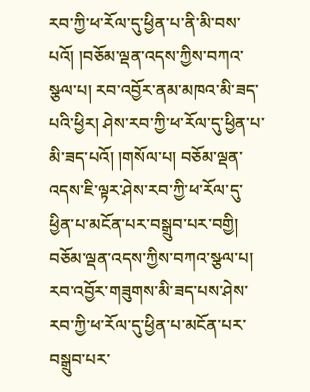རབ་ཀྱི་ཕ་རོལ་དུ་ཕྱིན་པ་ནི་མི་བས་པའོ། །བཅོམ་ལྡན་འདས་ཀྱིས་བཀའ་སྩལ་པ། རབ་འབྱོར་ནམ་མཁའ་མི་ཟད་པའི་ཕྱིར། ཤེས་རབ་ཀྱི་ཕ་རོལ་དུ་ཕྱིན་པ་མི་ཟད་པའོ། །གསོལ་པ། བཅོམ་ལྡན་འདས་ཇི་ལྟར་ཤེས་རབ་ཀྱི་ཕ་རོལ་དུ་ཕྱིན་པ་མངོན་པར་བསྒྲུབ་པར་བགྱི། བཅོམ་ལྡན་འདས་ཀྱིས་བཀའ་སྩལ་པ། རབ་འབྱོར་གཟུགས་མི་ཟད་པས་ཤེས་རབ་ཀྱི་ཕ་རོལ་དུ་ཕྱིན་པ་མངོན་པར་བསྒྲུབ་པར་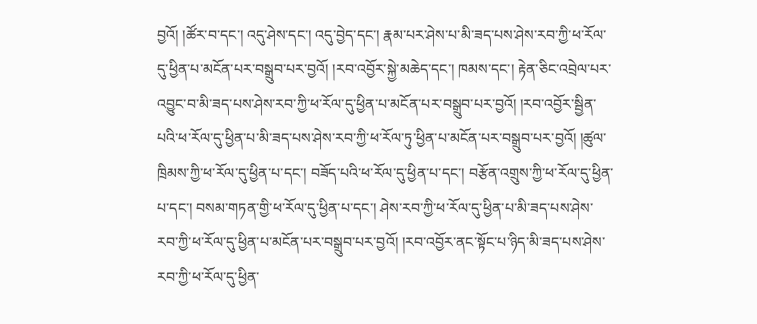བྱའོ། །ཚོར་བ་དང་། འདུ་ཤེས་དང་། འདུ་བྱེད་དང་། རྣམ་པར་ཤེས་པ་མི་ཟད་པས་ཤེས་རབ་ཀྱི་ཕ་རོལ་དུ་ཕྱིན་པ་མངོན་པར་བསྒྲུབ་པར་བྱའོ། །རབ་འབྱོར་སྐྱེ་མཆེད་དང་། ཁམས་དང་། རྟེན་ཅིང་འབྲེལ་པར་འབྱུང་བ་མི་ཟད་པས་ཤེས་རབ་ཀྱི་ཕ་རོལ་དུ་ཕྱིན་པ་མངོན་པར་བསྒྲུབ་པར་བྱའོ། །རབ་འབྱོར་སྦྱིན་པའི་ཕ་རོལ་དུ་ཕྱིན་པ་མི་ཟད་པས་ཤེས་རབ་ཀྱི་ཕ་རོལ་ཏུ་ཕྱིན་པ་མངོན་པར་བསྒྲུབ་པར་བྱའོ། །ཚུལ་ཁྲིམས་ཀྱི་ཕ་རོལ་དུ་ཕྱིན་པ་དང་། བཟོད་པའི་ཕ་རོལ་དུ་ཕྱིན་པ་དང་། བརྩོན་འགྲུས་ཀྱི་ཕ་རོལ་དུ་ཕྱིན་པ་དང་། བསམ་གཏན་གྱི་ཕ་རོལ་དུ་ཕྱིན་པ་དང་། ཤེས་རབ་ཀྱི་ཕ་རོལ་དུ་ཕྱིན་པ་མི་ཟད་པས་ཤེས་རབ་ཀྱི་ཕ་རོལ་དུ་ཕྱིན་པ་མངོན་པར་བསྒྲུབ་པར་བྱའོ། །རབ་འབྱོར་ནང་སྟོང་པ་ཉིད་མི་ཟད་པས་ཤེས་རབ་ཀྱི་ཕ་རོལ་དུ་ཕྱིན་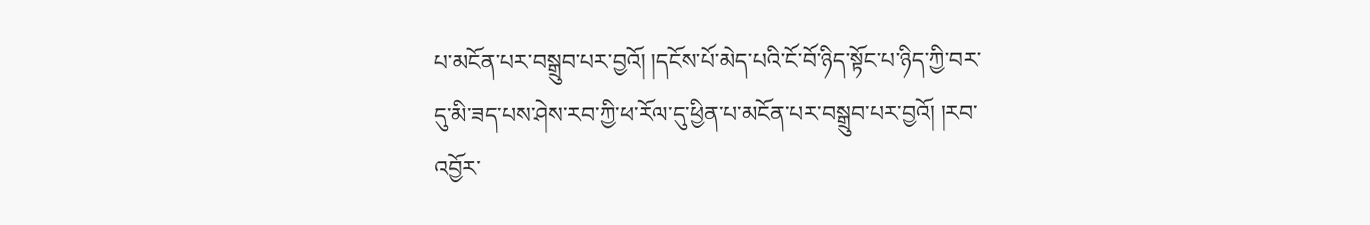པ་མངོན་པར་བསྒྲུབ་པར་བྱའོ། །དངོས་པོ་མེད་པའི་ངོ་བོ་ཉིད་སྟོང་པ་ཉིད་ཀྱི་བར་དུ་མི་ཟད་པས་ཤེས་རབ་ཀྱི་ཕ་རོལ་དུ་ཕྱིན་པ་མངོན་པར་བསྒྲུབ་པར་བྱའོ། །རབ་འབྱོར་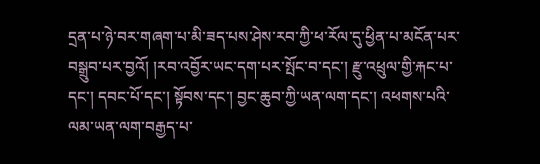དྲན་པ་ཉེ་བར་གཞག་པ་མི་ཟད་པས་ཤེས་རབ་ཀྱི་ཕ་རོལ་དུ་ཕྱིན་པ་མངོན་པར་བསྒྲུབ་པར་བྱའོ། །རབ་འབྱོར་ཡང་དག་པར་སྤོང་བ་དང་། རྫུ་འཕྲུལ་གྱི་རྐང་པ་དང་། དབང་པོ་དང་། སྟོབས་དང་། བྱང་ཆུབ་ཀྱི་ཡན་ལག་དང་། འཕགས་པའི་ལམ་ཡན་ལག་བརྒྱད་པ་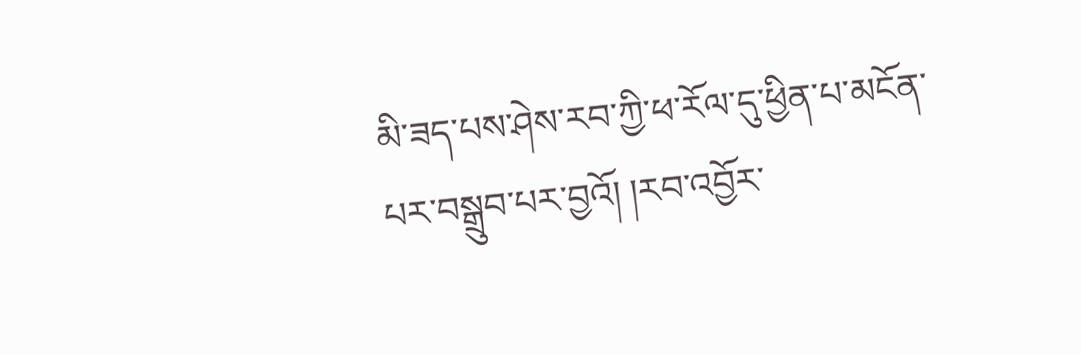མི་ཟད་པས་ཤེས་རབ་ཀྱི་ཕ་རོལ་དུ་ཕྱིན་པ་མངོན་པར་བསྒྲུབ་པར་བྱའོ། །རབ་འབྱོར་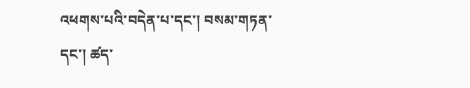འཕགས་པའི་བདེན་པ་དང་། བསམ་གཏན་དང་། ཚད་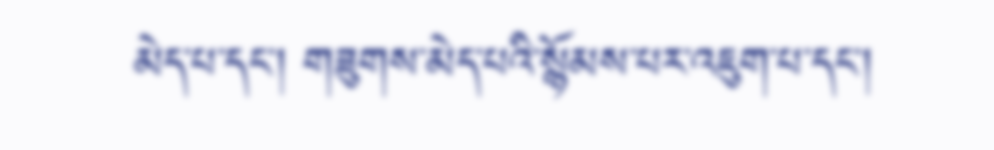མེད་པ་དང་། གཟུགས་མེད་པའི་སྙོམས་པར་འཇུག་པ་དང་།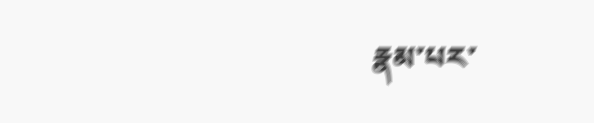རྣམ་པར་